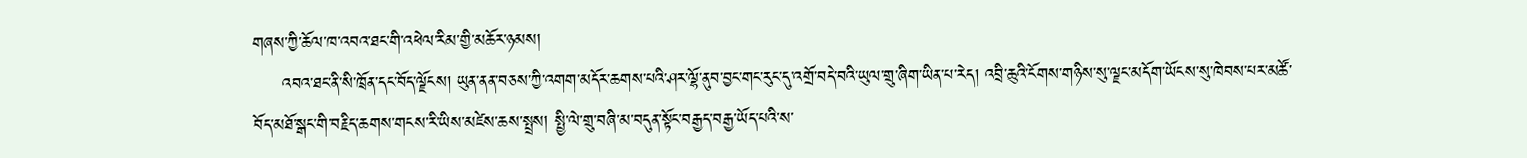གཞས་ཀྱི་ཆོལ་ཁ་འབའ་ཐང་གི་འཕེལ་རིམ་གྱི་མཆོར་ཉམས།
     འབའ་ཐང་ནི་སི་ཁྲོན་དང་བོད་ལྗོངས། ཡུན་ནན་བཅས་ཀྱི་འགག་མདོར་ཆགས་པའི་ཤར་ལྷོ་ནུབ་བྱང་གང་རུང་དུ་འགྲོ་བདེ་བའི་ཡུལ་གྲུ་ཞིག་ཡིན་པ་རེད། འབྲི་ཆུའི་ངོགས་གཉིས་སུ་ལྗང་མདོག་ཡོངས་སུ་ཁེབས་པར་མཚོ་བོད་མཐོ་སྒང་གི་བརྗིད་ཆགས་གངས་རི་ཡིས་མཛེས་ཆས་སྤྲས། སྤྱི་ལེ་གྲུ་བཞི་མ་བདུན་སྟོང་བརྒྱད་བརྒྱ་ཡོད་པའི་ས་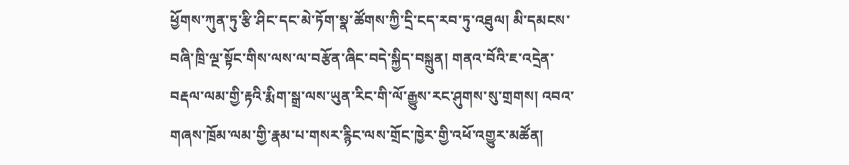ཕྱོགས་ཀུན་ཏུ་རྩི་ཤིང་དང་མེ་ཏོག་སྣ་ཚོགས་ཀྱི་དྲི་ངད་རབ་ཏུ་འཐུལ། མི་དམངས་བཞི་ཁྲི་ལྔ་སྟོང་གིས་ལས་ལ་བརྩོན་ཞིང་བདེ་སྐྱིད་བསྐྲུན། གནའ་བོའི་ཇ་འདྲེན་བརྡལ་ལམ་གྱི་རྟའི་རྨིག་སྒྲ་ལས་ཡུན་རིང་གི་ལོ་རྒྱུས་རང་ཤུགས་སུ་གྲགས། འབའ་གཞས་ཁྲོམ་ལམ་གྱི་རྣམ་པ་གསར་རྙིང་ལས་གྲོང་ཁྱེར་གྱི་འཕོ་འགྱུར་མཚོན།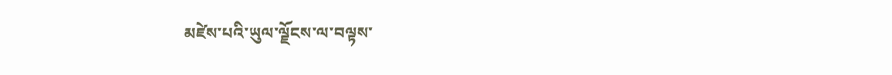མཛེས་པའི་ཡུལ་ལྗོངས་ལ་བལྟས་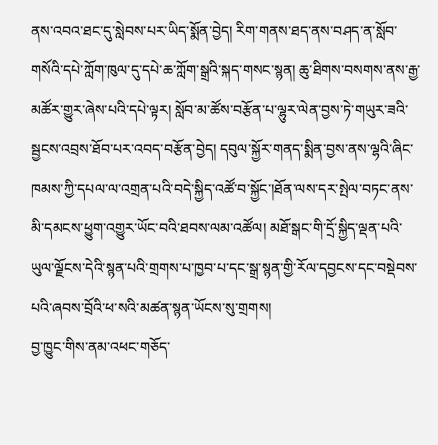ནས་འབའ་ཐང་དུ་སླེབས་པར་ཡིད་སྨོན་བྱེད། རིག་གནས་ཐད་ནས་བཤད་ན་སློབ་གསོའི་དཔེ་ཀློག་ཁུལ་དུ་དཔེ་ཆ་ཀློག་སྒྲའི་སྐད་གསང་སྙན། ཆུ་ཐིགས་བསགས་ནས་རྒྱ་མཚོར་གྱུར་ཞེས་པའི་དཔེ་ལྟར། སློབ་མ་ཚོས་བརྩོན་པ་ལྷུར་ལེན་བྱས་ཏེ་གཡུར་ཟའི་སྦྱངས་འབྲས་ཐོབ་པར་འབད་བརྩོན་བྱེད། དབུལ་སྐྱོར་གནད་སྨིན་བྱས་ནས་ལྷའི་ཞིང་ཁམས་ཀྱི་དཔལ་ལ་འགྲན་པའི་བདེ་སྐྱིད་འཚོ་བ་སྐྱོང་།ཐོན་ལས་དར་སྤེལ་བཏང་ནས་མི་དམངས་ཕྱུག་འགྱུར་ཡོང་བའི་ཐབས་ལམ་འཚོལ། མཐོ་སྒང་གི་དྲོ་སྐྱིད་ལྡན་པའི་ཡུལ་ལྗོངས་དེའི་སྙན་པའི་གྲགས་པ་ཁྱབ་པ་དང་སྒྲ་སྙན་གྱི་རོལ་དབྱངས་དང་བསྡེབས་པའི་ཞབས་བྲོའི་ཕ་སའི་མཚན་སྙན་ཡོངས་སུ་གྲགས།
བྱ་ཁྱུང་གིས་ནམ་འཕང་གཅོད་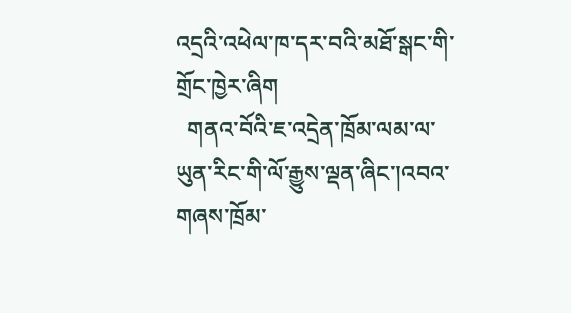འདྲའི་འཕེལ་ཁ་དར་བའི་མཐོ་སྒང་གི་གྲོང་ཁྱེར་ཞིག
  གནའ་བོའི་ཇ་འདྲེན་ཁྲོམ་ལམ་ལ་ཡུན་རིང་གི་ལོ་རྒྱུས་ལྡན་ཞིང་།འབའ་གཞས་ཁྲོམ་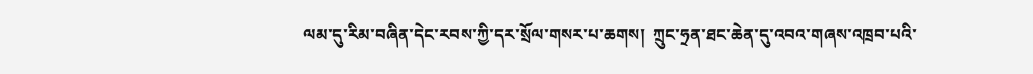ལམ་དུ་རིམ་བཞིན་དེང་རབས་ཀྱི་དར་སྲོལ་གསར་པ་ཆགས།  ཀྲུང་ཧྲན་ཐང་ཆེན་དུ་འབའ་གཞས་འཁྲབ་པའི་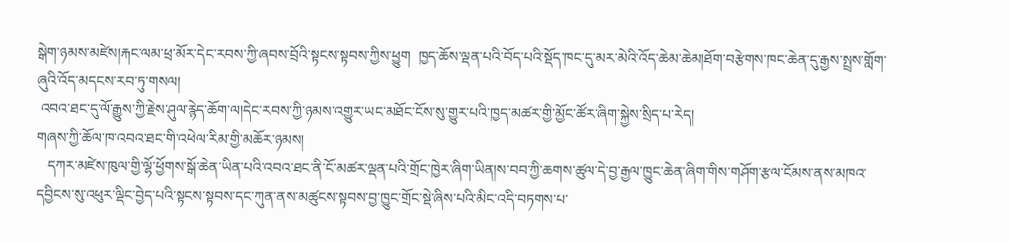སྒེག་ཉམས་མཛེས།རྐང་ལམ་ཕྲ་མོར་དེང་རབས་ཀྱི་ཞབས་བྲོའི་སྟངས་སྟབས་ཀྱིས་ཕྱུག  ཁྱད་ཆོས་ལྡན་པའི་བོད་པའི་སྡོད་ཁང་དུ་མར་མེའི་འོད་ཆེམ་ཆེམ།ཐོག་བརྩེགས་ཁང་ཆེན་དུ་རྒྱས་སྤྲས་གློག་ཞུའི་འོད་མདངས་རབ་ཏུ་གསལ།
 འབའ་ཐང་དུ་ལོ་རྒྱུས་ཀྱི་རྗེས་ཤུལ་རྙེད་ཆོག་ལ།དེང་རབས་ཀྱི་ཉམས་འགྱུར་ཡང་མཐོང་ངོས་སུ་གྱུར་པའི་ཁྱད་མཚར་གྱི་མྱོང་ཚོར་ཞིག་སྐྱེས་སྲིད་པ་རེད།
གཞས་ཀྱི་ཆོལ་ཁ་འབའ་ཐང་གི་འཕེལ་རིམ་གྱི་མཆོར་ཉམས།
   དཀར་མཛེས་ཁུལ་གྱི་ལྷོ་ཕྱོགས་སྒོ་ཆེན་ཡིན་པའི་འབའ་ཐང་ནི་ངོ་མཚར་ལྡན་པའི་གྲོང་ཁྱེར་ཞིག་ཡིན།ས་བབ་ཀྱི་ཆགས་ཚུལ་དེ་བྱ་རྒྱལ་ཁྱུང་ཆེན་ཞིག་གིས་གཤོག་རྩལ་ངོམས་ནས་མཁའ་དབྱིངས་སུ་འཕུར་ལྡིང་བྱེད་པའི་སྟངས་སྟབས་དང་ཀུན་ནས་མཚུངས་སྟབས་བྱ་ཁྱུང་གྲོང་སྡེ་ཞིས་པའི་མིང་འདི་བཏགས་པ་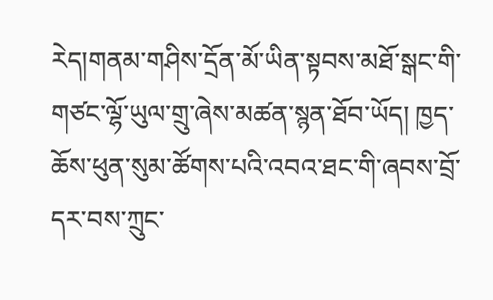རེད།གནམ་གཤིས་དྲོན་མོ་ཡིན་སྟབས་མཐོ་སྒང་གི་གཙང་ལྷོ་ཡུལ་གྲུ་ཞེས་མཚན་སྙན་ཐོབ་ཡོད། ཁྱད་ཆོས་ཕུན་སུམ་ཚོགས་པའི་འབའ་ཐང་གི་ཞབས་བྲོ་དར་བས་ཀྲུང་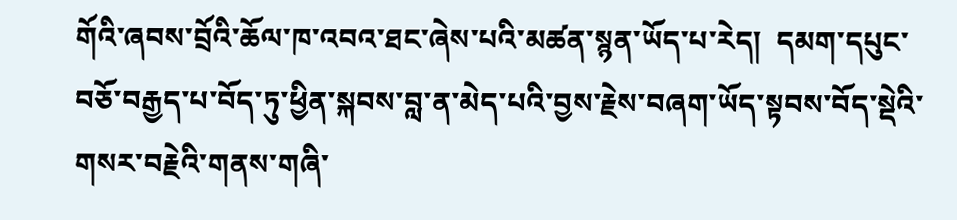གོའི་ཞབས་བྲོའི་ཆོལ་ཁ་འབའ་ཐང་ཞེས་པའི་མཚན་སྙན་ཡོད་པ་རེད།  དམག་དཔུང་བཅོ་བརྒྱད་པ་བོད་ཏུ་ཕྱིན་སྐབས་བླ་ན་མེད་པའི་བྱས་རྗེས་བཞག་ཡོད་སྟབས་བོད་སྡེའི་གསར་བརྗེའི་གནས་གཞི་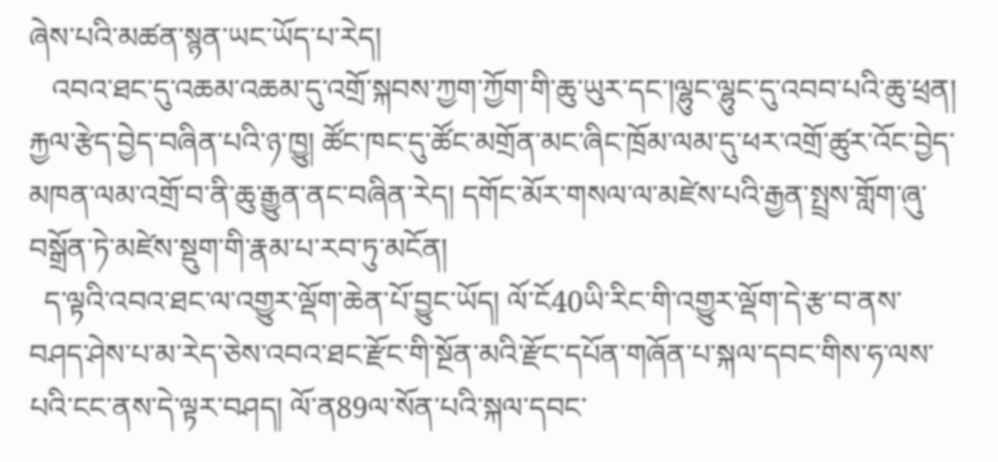ཞེས་པའི་མཚན་སྙན་ཡང་ཡོད་པ་རེད།
   འབའ་ཐང་དུ་འཆམ་འཆམ་དུ་འགྲོ་སྐབས་ཀྱག་ཀྱོག་གི་ཆུ་ཡུར་དང་།ལྷུང་ལྷུང་དུ་འབབ་པའི་ཆུ་ཕྲན། རྐྱལ་རྩེད་བྱེད་བཞིན་པའི་ཉ་ཁྱུ། ཚོང་ཁང་དུ་ཚོང་མགྲོན་མང་ཞིང་ཁྲོམ་ལམ་དུ་ཕར་འགྲོ་ཚུར་འོང་བྱེད་མཁན་ལམ་འགྲོ་བ་ནི་ཆུ་རྒྱུན་ནང་བཞིན་རེད། དགོང་མོར་གསལ་ལ་མཛེས་པའི་རྒྱན་སྤྲས་གློག་ཞུ་བསྒྲོན་ཏེ་མཛེས་སྡུག་གི་རྣམ་པ་རབ་ཏུ་མངོན།
  ད་ལྟའི་འབའ་ཐང་ལ་འགྱུར་ལྡོག་ཆེན་པོ་བྱུང་ཡོད། ལོ་ངོ40ཡི་རིང་གི་འགྱུར་ལྡོག་དེ་རྩ་བ་ནས་བཤད་ཤེས་པ་མ་རེད་ཅེས་འབའ་ཐང་རྫོང་གི་སྔོན་མའི་རྫོང་དཔོན་གཞོན་པ་སྐལ་དབང་གིས་ཧ་ལས་པའི་ངང་ནས་དེ་ལྟར་བཤད། ལོ་ན89ལ་སོན་པའི་སྐལ་དབང་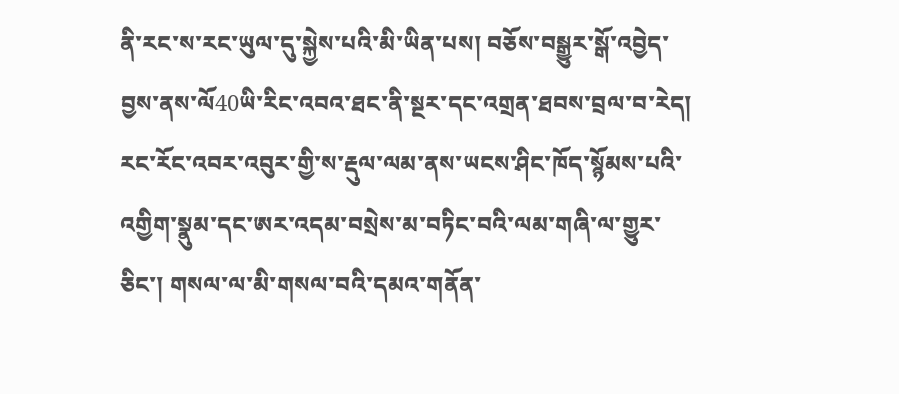ནི་རང་ས་རང་ཡུལ་དུ་སྐྱེས་པའི་མི་ཡིན་པས། བཅོས་བསྒྱུར་སྒོ་འབྱེད་བྱས་ནས་ལོ40ཡི་རིང་འབའ་ཐང་ནི་སྔར་དང་འགྲན་ཐབས་བྲལ་བ་རེད། རང་རོང་འབར་འབུར་གྱི་ས་རྡུལ་ལམ་ནས་ཡངས་ཤིང་ཁོད་སྙོམས་པའི་འགྱིག་སྣུམ་དང་ཨར་འདམ་བསྲེས་མ་བཏིང་བའི་ལམ་གཞི་ལ་གྱུར་ཅིང་། གསལ་ལ་མི་གསལ་བའི་དམའ་གནོན་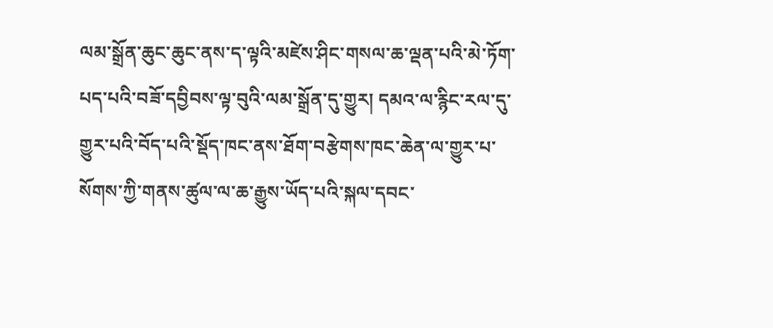ལམ་སྒྲོན་ཆུང་ཆུང་ནས་ད་ལྟའི་མཛེས་ཤིང་གསལ་ཆ་ལྡན་པའི་མེ་ཏོག་པད་པའི་བཟོ་དབྱིབས་ལྟ་བུའི་ལམ་སྒྲོན་དུ་གྱུར། དམའ་ལ་རྙིང་རལ་དུ་གྱུར་པའི་བོད་པའི་སྡོད་ཁང་ནས་ཐོག་བརྩེགས་ཁང་ཆེན་ལ་གྱུར་པ་སོགས་ཀྱི་གནས་ཚུལ་ལ་ཆ་རྒྱུས་ཡོད་པའི་སྐལ་དབང་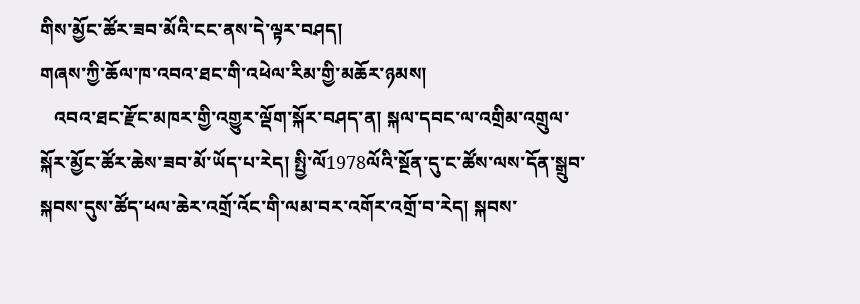གིས་མྱོང་ཚོར་ཟབ་མོའི་ངང་ནས་དེ་ལྟར་བཤད།
གཞས་ཀྱི་ཆོལ་ཁ་འབའ་ཐང་གི་འཕེལ་རིམ་གྱི་མཆོར་ཉམས།
   འབའ་ཐང་རྫོང་མཁར་གྱི་འགྱུར་ལྡོག་སྐོར་བཤད་ན། སྐལ་དབང་ལ་འགྲིམ་འགྲུལ་སྐོར་མྱོང་ཚོར་ཆེས་ཟབ་མོ་ཡོད་པ་རེད། སྤྱི་ལོ1978ལོའི་སྔོན་དུ་ང་ཚོས་ལས་དོན་སྒྲུབ་སྐབས་དུས་ཚོད་ཕལ་ཆེར་འགྲོ་འོང་གི་ལམ་བར་འགོར་འགྲོ་བ་རེད། སྐབས་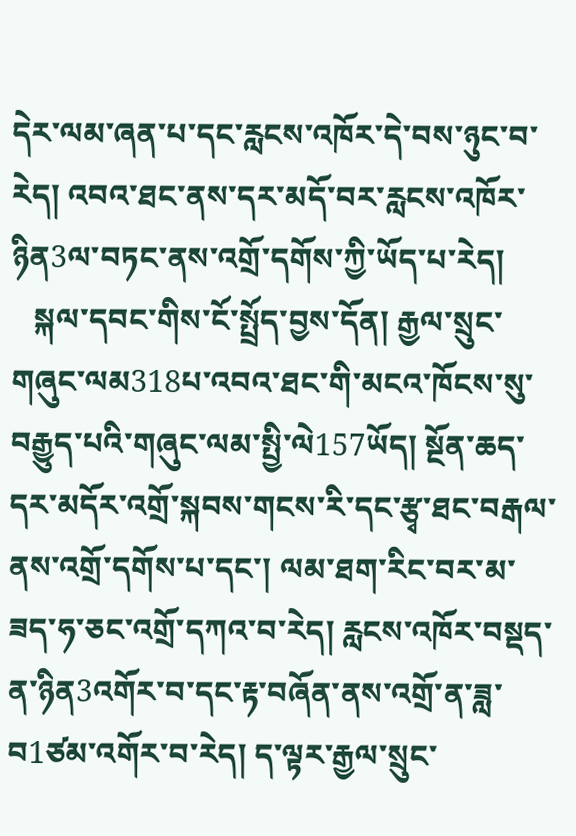དེར་ལམ་ཞན་པ་དང་རླངས་འཁོར་དེ་བས་ཉུང་བ་རེད། འབའ་ཐང་ནས་དར་མདོ་བར་རླངས་འཁོར་ཉིན3ལ་བཏང་ནས་འགྲོ་དགོས་ཀྱི་ཡོད་པ་རེད།
   སྐལ་དབང་གིས་ངོ་སྤྲོད་བྱས་དོན། རྒྱལ་སྲུང་གཞུང་ལམ318པ་འབའ་ཐང་གི་མངའ་ཁོངས་སུ་བརྒྱུད་པའི་གཞུང་ལམ་སྤྱི་ལེ157ཡོད། སྔོན་ཆད་དར་མདོར་འགྲོ་སྐབས་གངས་རི་དང་རྩྭ་ཐང་བརྒལ་ནས་འགྲོ་དགོས་པ་དང་། ལམ་ཐག་རིང་བར་མ་ཟད་ཧ་ཅང་འགྲོ་དཀའ་བ་རེད། རླངས་འཁོར་བསྡད་ན་ཉིན3འགོར་བ་དང་རྟ་བཞོན་ནས་འགྲོ་ན་ཟླ་བ1ཙམ་འགོར་བ་རེད། ད་ལྟར་རྒྱལ་སྲུང་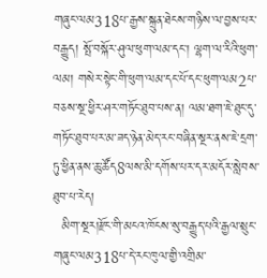གཞུང་ལམ318པ་རྒྱས་སྐྲུན་ཐེངས་གཉིས་ལ་བྱས་པར་བརྒྱུད། སྤོ་བསྐོར་ཤུལ་ཕུག་ལམ་དང་། ལྷག་ལ་རིའི་ཕུག་ལམ། གསེར་སྟེང་གི་ཕུག་ལམ་དང་པོ་དང་ཕུག་ལམ2པ་བཅས་སྔ་ཕྱིར་ཤར་གཏོང་ཐུབ་པས་ན། ལམ་ཐག་ཇེ་ཐུང་དུ་གཏོང་ཐུབ་པར་མ་ཟད་ཉེན་མེད་རང་བཞིན་སྔར་ནས་ཇེ་དྲག་ཏུ་ཕྱིན་ནས་ཆུ་ཚོད8ལས་མི་དགོས་པར་དར་མདོར་སླེབས་ཐུབ་པ་རེད།
  མིག་སྔར།རྫོང་གི་མངའ་ཁོངས་སུ་བརྒྱུད་པའི་རྒྱལ་སྲུང་གཞུང་ལམ318པ་དེ་རང་ཁུལ་གྱི་འགྲིམ་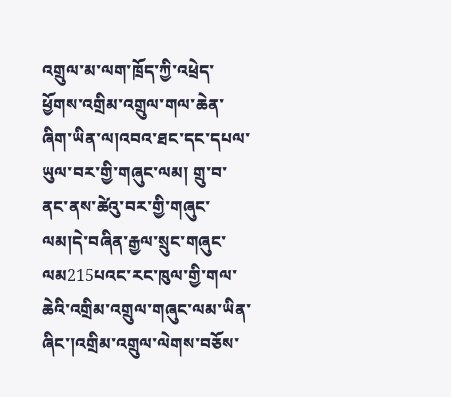འགྲུལ་མ་ལག་ཁྲོད་ཀྱི་འཕྲེད་ཕྱོགས་འགྲིམ་འགྲུལ་གལ་ཆེན་ཞིག་ཡིན་ལ།འབའ་ཐང་དང་དཔལ་ཡུལ་བར་གྱི་གཞུང་ལམ། གྲུ་བ་ནང་ནས་ཚེའུ་བར་གྱི་གཞུང་ལམ།དེ་བཞིན་རྒྱལ་སྲུང་གཞུང་ལམ215པའང་རང་ཁུལ་གྱི་གལ་ཆེའི་འགྲིམ་འགྲུལ་གཞུང་ལམ་ཡིན་ཞིང་།འགྲིམ་འགྲུལ་ལེགས་བཅོས་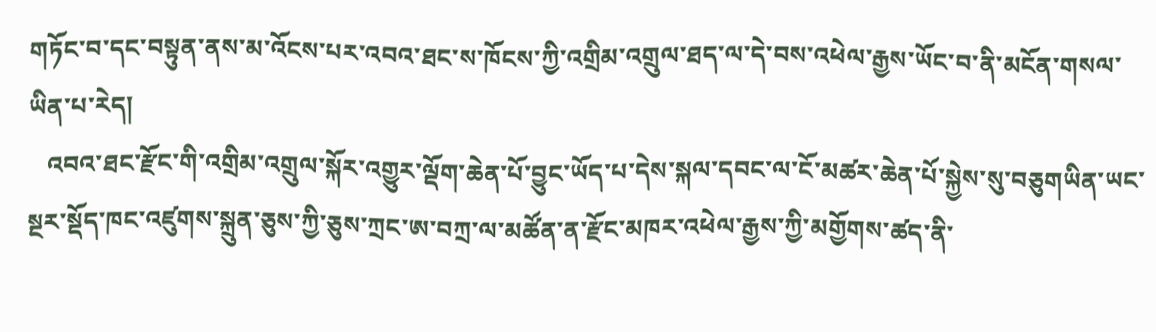གཏོང་བ་དང་བསྟུན་ནས་མ་འོངས་པར་འབའ་ཐང་ས་ཁོངས་ཀྱི་འགྲིམ་འགྲུལ་ཐད་ལ་དེ་བས་འཕེལ་རྒྱས་ཡོང་བ་ནི་མངོན་གསལ་ཡིན་པ་རེད།
   འབའ་ཐང་རྫོང་གི་འགྲིམ་འགྲུལ་སྐོར་འགྱུར་ལྡོག་ཆེན་པོ་བྱུང་ཡོད་པ་དེས་སྐལ་དབང་ལ་ངོ་མཚར་ཆེན་པོ་སྐྱེས་སུ་བཅུགཡིན་ཡང་སྔར་སྡོད་ཁང་འཛུགས་སྐྲུན་ཅུས་ཀྱི་ཅུས་ཀྲང་ཨ་བཀྲ་ལ་མཚོན་ན་རྫོང་མཁར་འཕེལ་རྒྱས་ཀྱི་མགྱོགས་ཚད་ནི་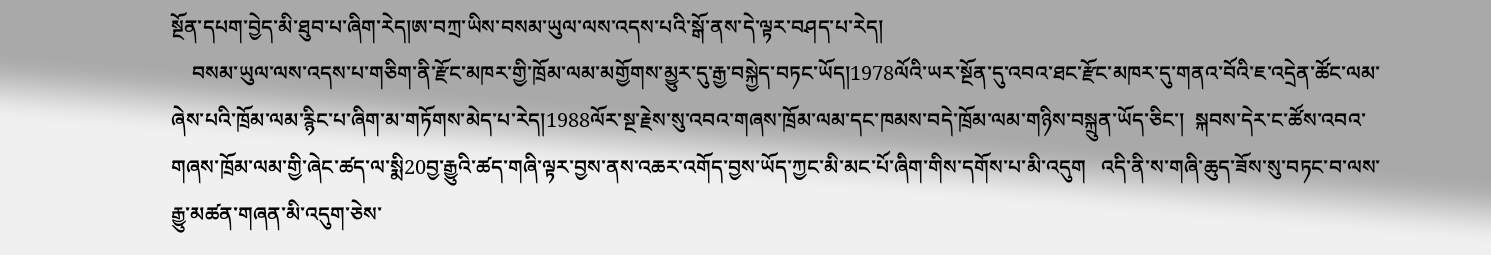སྔོན་དཔག་བྱེད་མི་ཐུབ་པ་ཞིག་རེད།ཨ་བཀྲ་ཡིས་བསམ་ཡུལ་ལས་འདས་པའི་སྒོ་ནས་དེ་ལྟར་བཤད་པ་རེད།
    བསམ་ཡུལ་ལས་འདས་པ་གཅིག་ནི་རྫོང་མཁར་གྱི་ཁྲོམ་ལམ་མགྱོགས་མྱུར་དུ་རྒྱ་བསྐྱེད་བཏང་ཡོད།1978ལོའི་ཡར་སྔོན་དུ་འབའ་ཐང་རྫོང་མཁར་དུ་གནའ་བོའི་ཇ་འདྲེན་ཚོང་ལམ་ཞེས་པའི་ཁྲོམ་ལམ་རྙིང་པ་ཞིག་མ་གཏོགས་མེད་པ་རེད།1988ལོར་སྔ་རྗེས་སུ་འབའ་གཞས་ཁྲོམ་ལམ་དང་ཁམས་བདེ་ཁྲོམ་ལམ་གཉིས་བསྐྲུན་ཡོད་ཅིང་།  སྐབས་དེར་ང་ཚོས་འབའ་གཞས་ཁྲོམ་ལམ་གྱི་ཞེང་ཚད་ལ་སྨི20བྱ་རྒྱུའི་ཚད་གཞི་ལྟར་བྱས་ནས་འཆར་འགོད་བྱས་ཡོད་ཀྱང་མི་མང་པོ་ཞིག་གིས་དགོས་པ་མི་འདུག   འདི་ནི་ས་གཞི་ཆུད་ཟོས་སུ་བཏང་བ་ལས་རྒྱུ་མཚན་གཞན་མི་འདུག་ཅེས་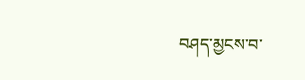བཤད་མྱངས་བ་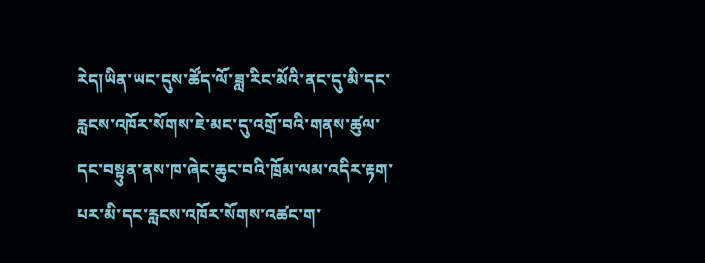རེད།ཡིན་ཡང་དུས་ཚོད་ལོ་ཟླ་རིང་མོའི་ནང་དུ་མི་དང་རླངས་འཁོར་སོགས་ཇེ་མང་དུ་འགྲོ་བའི་གནས་ཚུལ་དང་བསྟུན་ནས་ཁ་ཞེང་ཆུང་བའི་ཁྲོམ་ལམ་འདིར་རྟག་པར་མི་དང་རླངས་འཁོར་སོགས་འཚང་ག་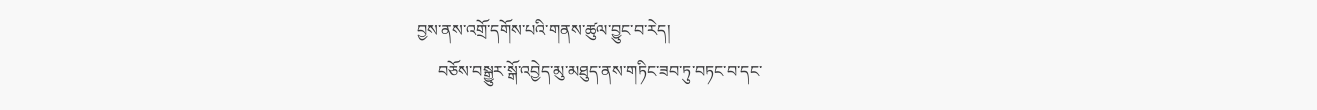བྱས་ནས་འགྲོ་དགོས་པའི་གནས་ཚུལ་བྱུང་བ་རེད།
     བཅོས་བསྒྱུར་སྒོ་འབྱེད་མུ་མཐུད་ནས་གཏིང་ཟབ་ཏུ་བཏང་བ་དང་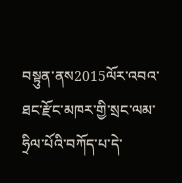བསྟུན་ནས2015ལོར་འབའ་ཐང་རྫོང་མཁར་གྱི་སྲང་ལམ་ཧྲིལ་པོའི་བཀོད་པ་དེ་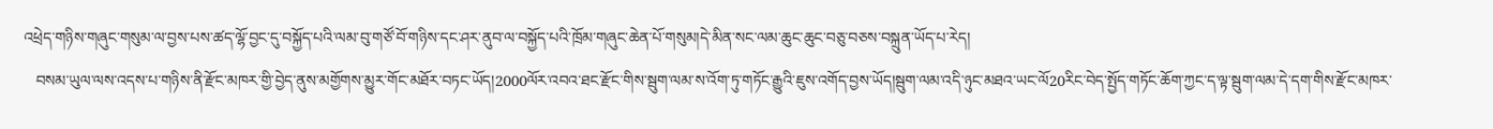འཕྲེད་གཉིས་གཞུང་གསུམ་ལ་བྱས་པས་ཚད་ལྷོ་བྱང་དུ་བསྐྱོད་པའི་ལམ་བུ་གཙོ་བོ་གཉིས་དང་ཤར་ནུབ་ལ་བསྐྱོད་པའི་ཁྲོམ་གཞུང་ཆེན་པོ་གསུམ།དེ་མིན་སང་ལམ་ཆུང་ཆུང་བཅུ་བཅས་བསྐྲུན་ཡོད་པ་རེད།
   བསམ་ཡུལ་ལས་འདས་པ་གཉིས་ནི་རྫོང་མཁར་གྱི་བྱེད་ནུས་མགྱོགས་མྱུར་གོང་མཐོར་བཏང་ཡོད།2000ལོར་འབའ་ཐང་རྫོང་གིས་སྦུག་ལམ་ས་འོག་ཏུ་གཏོང་རྒྱུའི་ཇུས་འགོད་བྱས་ཡོད།སྦུག་ལམ་འདི་ཉུང་མཐའ་ཡང་ལོ20རིང་བེད་སྤྱོད་གཏོང་ཆོག་ཀྱང་ད་ལྟ་སྦུག་ལམ་དེ་དག་གིས་རྫོང་མཁར་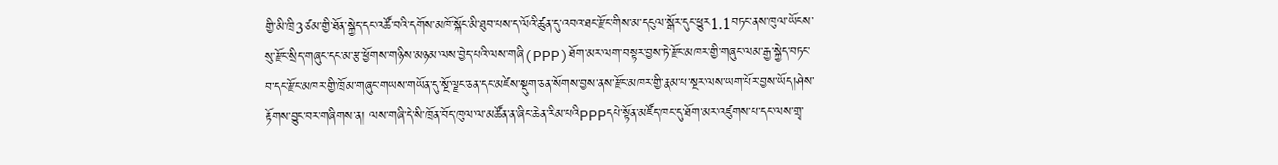གྱི་མི་ཁྲི3ཙམ་གྱི་ཐོན་སྐྱེད་དང་འཚོ་བའི་དགོས་མཁོ་སྐོང་མི་ཐུབ་པས་ད་ལོའི་ཚུན་དུ་འབའ་ཐང་རྫོང་གིས་མ་དངུལ་སྒོར་དུང་ཕྱུར1.1བཏང་ནས་ཁུལ་ཡོངས་སུ་རྫོང་སྲིད་གཞུང་དང་མ་རྩ་ཕྱོགས་གཉིས་མཉམ་ལས་བྱེད་པའི་ལས་གཞི(PPP)ཐོག་མར་ལག་བསྟར་བྱས་ཏེ་རྫོང་མཁར་གྱི་གཞུང་ལམ་རྒྱ་སྐྱེད་བཏང་བ་དང་རྫོང་མཁར་གྱི་ཁྲོམ་གཞུང་གཡས་གཡོན་དུ་སྔོ་ལྗང་ཅན་དང་མཛེས་སྡུག་ཅན་སོགས་བྱས་ནས་རྫོང་མཁར་གྱི་རྣམ་པ་སྔར་ལས་ཡག་པོར་བྱས་ཡོད།ཤེས་རྟོགས་བྱུང་བར་གཞིགས་ན། ལས་གཞི་དེ་སི་ཁྲོན་བོད་ཁུལ་ལ་མཚོན་ན་ཞིང་ཆེན་རིམ་པའིPPPདཔེ་སྟོན་མཛོད་ཁང་དུ་ཐོག་མར་འཛུགས་པ་དང་ལས་གྲྭ་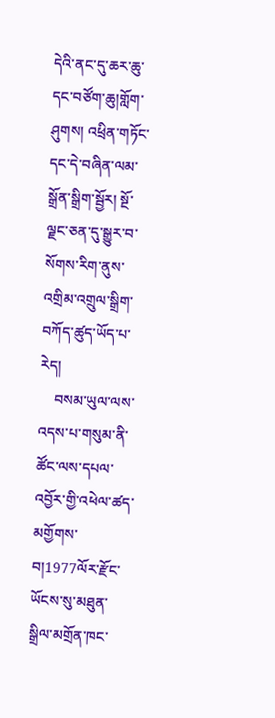དེའི་ནང་དུ་ཆར་ཆུ་དང་བཙོག་ཆུ།གློག་ཤུགས། འཕྲིན་གཏོང་དང་དེ་བཞིན་ལམ་སྒྲོན་སྒྲིག་སྦྱོར། སྔོ་ལྗང་ཅན་དུ་སྒྱུར་བ་སོགས་རིག་ནུས་འགྲིམ་འགྲུལ་སྒྲིག་བཀོད་ཚུད་ཡོད་པ་རེད།
    བསམ་ཡུལ་ལས་འདས་པ་གསུམ་ནི་ཚོང་ལས་དཔལ་འབྱོར་གྱི་འཕེལ་ཚད་མགྱོགས་བ།1977ལོར་རྫོང་ཡོངས་སུ་མཐུན་སྒྲིལ་མགྲོན་ཁང་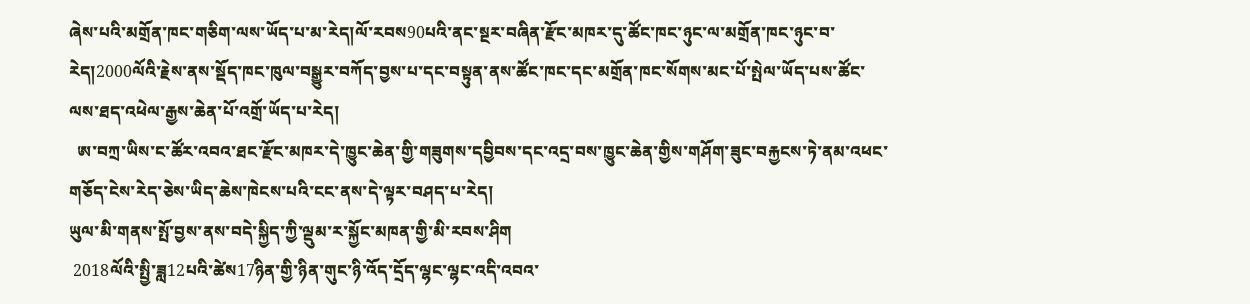ཞེས་པའི་མགྲོན་ཁང་གཅིག་ལས་ཡོད་པ་མ་རེད།ལོ་རབས90པའི་ནང་སྔར་བཞིན་རྫོང་མཁར་དུ་ཚོང་ཁང་ཉུང་ལ་མགྲོན་ཁང་ཉུང་བ་རེད།2000ལོའི་རྗེས་ནས་སྡོད་ཁང་ཁུལ་བསྒྱུར་བཀོད་བྱས་པ་དང་བསྟུན་ནས་ཚོང་ཁང་དང་མགྲོན་ཁང་སོགས་མང་པོ་སྤེལ་ཡོད་པས་ཚོང་ལས་ཐད་འཕེལ་རྒྱས་ཆེན་པོ་འགྲོ་ཡོད་པ་རེད།
  ཨ་བཀྲ་ཡིས་ང་ཚོར་འབའ་ཐང་རྫོང་མཁར་དེ་ཁྱུང་ཆེན་གྱི་གཟུགས་དབྱིབས་དང་འདྲ་བས་ཁྱུང་ཆེན་གྱིས་གཤོག་ཟུང་བརྐྱངས་ཏེ་ནམ་འཕང་གཅོད་ངེས་རེད་ཅེས་ཡིད་ཆེས་ཁེངས་པའི་ངང་ནས་དེ་ལྟར་བཤད་པ་རེད།
ཡུལ་མི་གནས་སྤོ་བྱས་ནས་བདེ་སྐྱིད་ཀྱི་ལྡུམ་ར་སྐྱོང་མཁན་གྱི་མི་རབས་ཤིག
 2018ལོའི་སྤྱི་ཟླ12པའི་ཚེས17ཉིན་གྱི་ཉིན་གུང་ཉི་འོད་དྲོད་ལྷང་ལྷང་འདི་འབའ་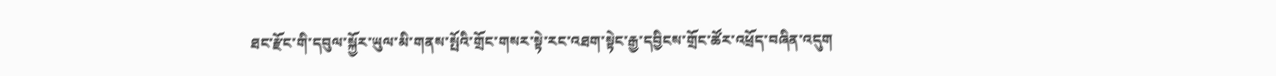ཐང་རྫོང་གི་དབུལ་སྐྱོར་ཡུལ་མི་གནས་སྤོའི་གྲོང་གསར་སྟེ་རང་འཐག་སྟེང་རྒྱ་དབྱིངས་གྲོང་ཚོར་འཕྲོད་བཞིན་འདུག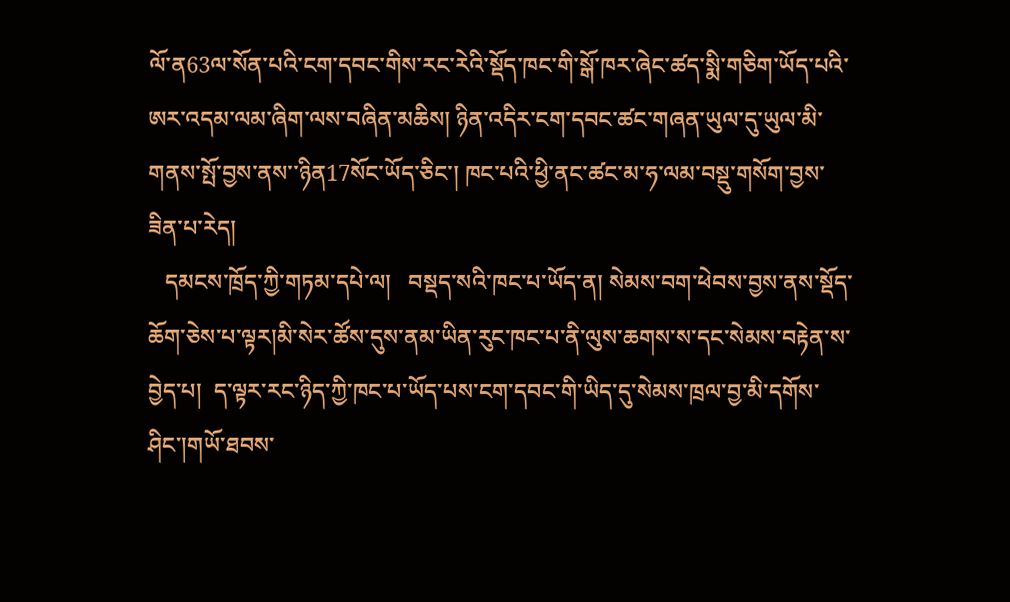ལོ་ན63ལ་སོན་པའི་ངག་དབང་གིས་རང་རེའི་སྡོད་ཁང་གི་སྒོ་ཁར་ཞེང་ཚད་སྨི་གཅིག་ཡོད་པའི་ཨར་འདམ་ལམ་ཞིག་ལས་བཞིན་མཆིས། ཉིན་འདིར་ངག་དབང་ཚང་གཞན་ཡུལ་དུ་ཡུལ་མི་གནས་སྤོ་བྱས་ནས་་ཉིན17སོང་ཡོད་ཅིང་། ཁང་པའི་ཕྱི་ནང་ཚང་མ་ཧ་ལམ་བསྡུ་གསོག་བྱས་ཟིན་པ་རེད།
   དམངས་ཁྲོད་ཀྱི་གཏམ་དཔེ་ལ།   བསྡད་སའི་ཁང་པ་ཡོད་ན། སེམས་བག་ཕེབས་བྱས་ནས་སྡོད་ཆོག་ཅེས་པ་ལྟར།མི་སེར་ཚོས་དུས་ནམ་ཡིན་རུང་ཁང་པ་ནི་ལུས་ཆགས་ས་དང་སེམས་བརྟེན་ས་བྱེད་པ།  ད་ལྟར་རང་ཉིད་ཀྱི་ཁང་པ་ཡོད་པས་ངག་དབང་གི་ཡིད་དུ་སེམས་ཁྲལ་བྱ་མི་དགོས་ཤིང་།གཡོ་ཐབས་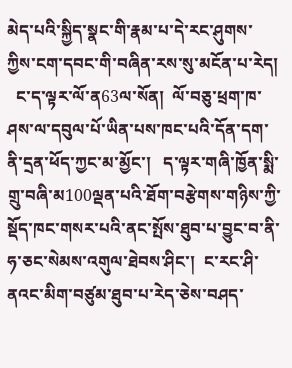མེད་པའི་སྐྱིད་སྣང་གི་རྣམ་པ་དེ་རང་ཤུགས་ཀྱིས་ངག་དབང་གི་བཞིན་རས་སུ་མངོན་པ་རེད།
  ང་ད་ལྟར་ལོ་ན63ལ་སོན།  ལོ་བཅུ་ཕྲག་ཁ་ཤས་ལ་དབུལ་པོ་ཡིན་པས་ཁང་པའི་དོན་དག་ནི་དྲན་ཕོད་ཀྱང་མ་མྱོང་།   ད་ལྟར་གཞི་ཁྱོན་སྨི་གྲུ་བཞི་མ100ལྡན་པའི་ཐོག་བརྩེགས་གཉིས་ཀྱི་སྡོད་ཁང་གསར་པའི་ནང་སྤོས་ཐུབ་པ་བྱུང་བ་ནི་ཧ་ཅང་སེམས་འགུལ་ཐེབས་ཤིང་།  ང་རང་ཤི་ནའང་མིག་བཙུམ་ཐུབ་པ་རེད་ཅེས་བཤད་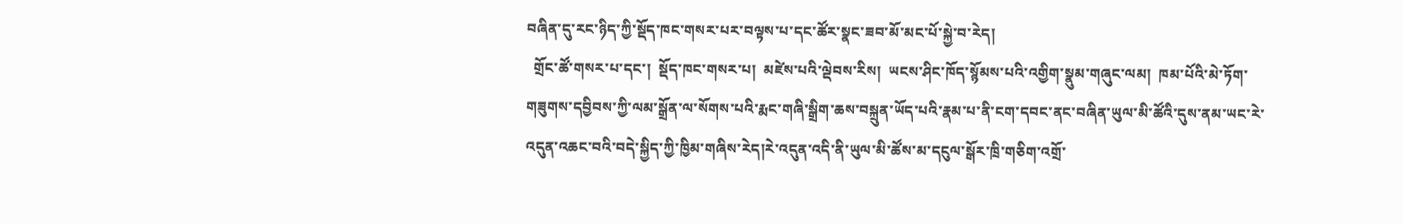བཞིན་དུ་རང་ཉིད་ཀྱི་སྡོད་ཁང་གསར་པར་བལྟས་པ་དང་ཚོར་སྣང་ཟབ་མོ་མང་པོ་སྐྱེ་བ་རེད།
  གྲོང་ཚོ་གསར་པ་དང་།  སྡོད་ཁང་གསར་པ།  མཛེས་པའི་ལྡེབས་རིས།  ཡངས་ཤིང་ཁོད་སྙོམས་པའི་འགྱིག་སྣུམ་གཞུང་ལམ།  ཁམ་པོའི་མེ་ཏོག་གཟུགས་དབྱིབས་ཀྱི་ལམ་སྒྲོན་ལ་སོགས་པའི་རྨང་གཞི་སྒྲིག་ཆས་བསྐྲུན་ཡོད་པའི་རྣམ་པ་ནི་ངག་དབང་ནང་བཞིན་ཡུལ་མི་ཚོའི་དུས་ནམ་ཡང་རེ་འདུན་འཆང་བའི་བདེ་སྐྱིད་ཀྱི་ཁྱིམ་གཞིས་རེད།རེ་འདུན་འདི་ནི་ཡུལ་མི་ཚོས་མ་དངུལ་སྒོར་ཁྲི་གཅིག་འགྲོ་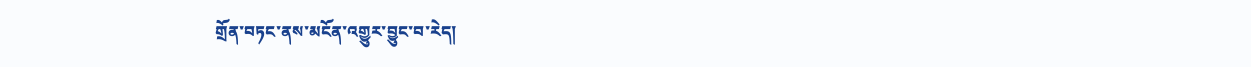གྲོན་བཏང་ནས་མངོན་འགྱུར་བྱུང་བ་རེད།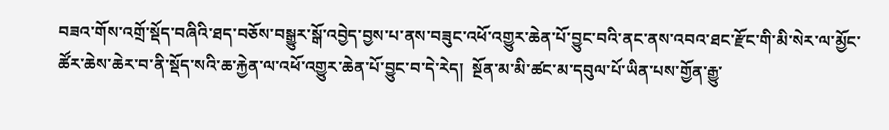བཟའ་གོས་འགྲོ་སྡོད་བཞིའི་ཐད་བཅོས་བསྒྱུར་སྒོ་འབྱེད་བྱས་པ་ནས་བཟུང་འཕོ་འགྱུར་ཆེན་པོ་བྱུང་བའི་ནང་ནས་འབའ་ཐང་རྫོང་གི་མི་སེར་ལ་མྱོང་ཚོར་ཆེས་ཆེར་བ་ནི་སྡོད་སའི་ཆ་རྐྱེན་ལ་འཕོ་འགྱུར་ཆེན་པོ་བྱུང་བ་དེ་རེད།  སྔོན་མ་མི་ཚང་མ་དབུལ་པོ་ཡིན་པས་གྱོན་རྒྱུ་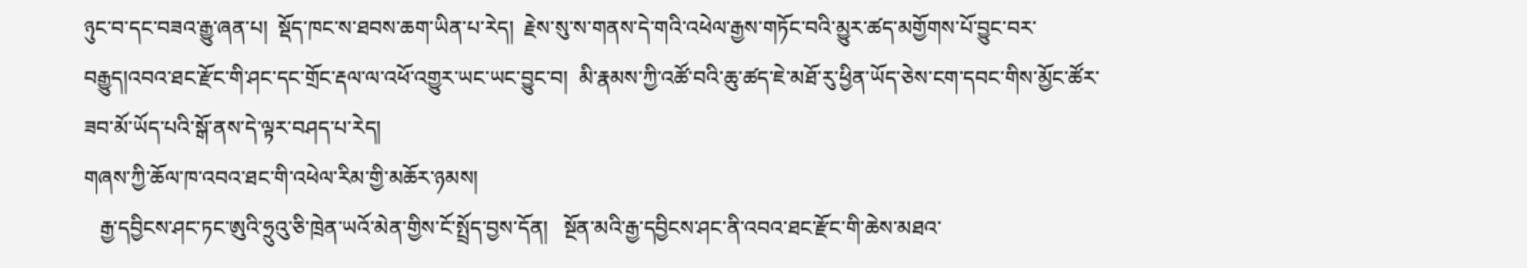ཉུང་བ་དང་བཟའ་རྒྱུ་ཞན་པ།  སྡོད་ཁང་ས་ཐབས་ཆག་ཡིན་པ་རེད།  རྗེས་སུ་ས་གནས་དེ་གའི་འཕེལ་རྒྱས་གཏོང་བའི་མྱུར་ཚད་མགྱོགས་པོ་བྱུང་བར་བརྒྱུད།འབའ་ཐང་རྫོང་གི་ཤང་དང་གྲོང་རྡལ་ལ་འཕོ་འགྱུར་ཡང་ཡང་བྱུང་བ།  མི་རྣམས་ཀྱི་འཚོ་བའི་ཆུ་ཚད་ཇེ་མཐོ་རུ་ཕྱིན་ཡོད་ཅེས་ངག་དབང་གིས་མྱོང་ཚོར་ཟབ་མོ་ཡོད་པའི་སྒོ་ནས་དེ་ལྟར་བཤད་པ་རེད།
གཞས་ཀྱི་ཆོལ་ཁ་འབའ་ཐང་གི་འཕེལ་རིམ་གྱི་མཆོར་ཉམས།
   རྒྱ་དབྱིངས་ཤང་ཏང་ཨུའི་ཧྲུའུ་ཅི་ཁྲེན་ཡའོ་མེན་གྱིས་ངོ་སྤྲོད་བྱས་དོན།   སྔོན་མའི་རྒྱ་དབྱིངས་ཤང་ནི་འབའ་ཐང་རྫོང་གི་ཆེས་མཐའ་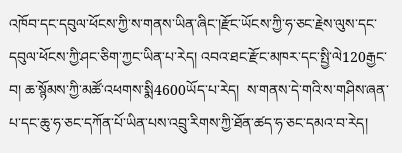འཁོབ་དང་དབུལ་ཕོངས་ཀྱི་ས་གནས་ཡིན་ཞིང་།རྫོང་ཡོངས་ཀྱི་ཧ་ཅང་རྗེས་ལུས་དང་དབུལ་ཕོངས་ཀྱི་ཤང་ཅིག་ཀྱང་ཡིན་པ་རེད། འབའ་ཐང་རྫོང་མཁར་དང་སྤྱི་ལེ120རྒྱང་བ། ཆ་སྙོམས་ཀྱི་མཚོ་འཕགས་སྨི4600ཡོད་པ་རེད།  ས་གནས་དེ་གའི་ས་གཤིས་ཞན་པ་དང་ཆུ་ཧ་ཅང་དཀོན་པོ་ཡིན་པས་འབྲུ་རིགས་ཀྱི་ཐོན་ཚད་ཧ་ཅང་དམའ་བ་རེད།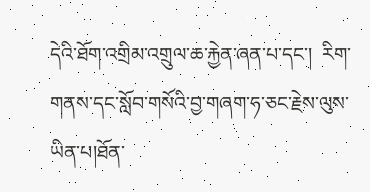དེའི་ཐོག་འགྲིམ་འགྲུལ་ཆ་རྐྱེན་ཞན་པ་དང་།  རིག་གནས་དང་སློབ་གསོའི་བྱ་གཞག་ཧ་ཅང་རྗེས་ལུས་ཡིན་པ།ཐོན་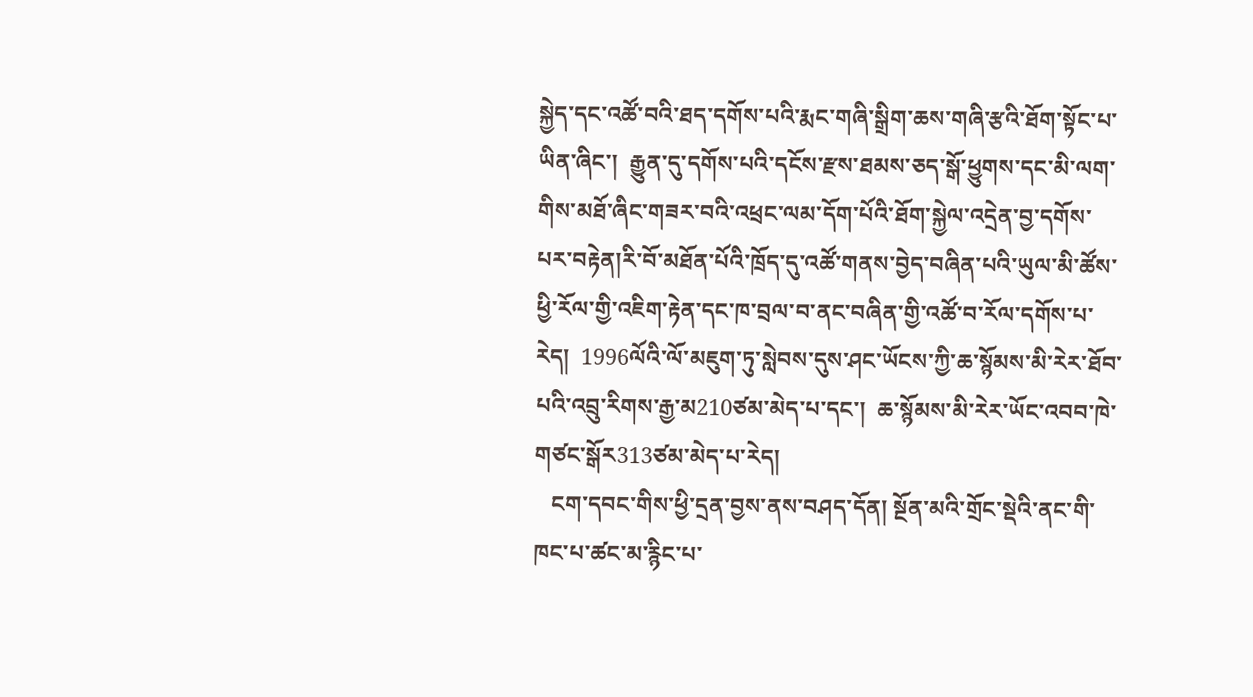སྐྱེད་དང་འཚོ་བའི་ཐད་དགོས་པའི་རྨང་གཞི་སྒྲིག་ཆས་གཞི་རྩའི་ཐོག་སྟོང་པ་ཡིན་ཞིང་།  རྒྱུན་དུ་དགོས་པའི་དངོས་རྫས་ཐམས་ཅད་སྒོ་ཕྱུགས་དང་མི་ལག་གིས་མཐོ་ཞིང་གཟར་བའི་འཕྲང་ལམ་དོག་པོའི་ཐོག་སྐྱེལ་འདྲེན་བྱ་དགོས་པར་བརྟེན།རི་བོ་མཐོན་པོའི་ཁྲོད་དུ་འཚོ་གནས་བྱེད་བཞིན་པའི་ཡུལ་མི་ཚོས་ཕྱི་རོལ་གྱི་འཇིག་རྟེན་དང་ཁ་བྲལ་བ་ནང་བཞིན་གྱི་འཚོ་བ་རོལ་དགོས་པ་རེད།  1996ལོའི་ལོ་མཇུག་ཏུ་སླེབས་དུས་ཤང་ཡོངས་ཀྱི་ཆ་སྙོམས་མི་རེར་ཐོབ་པའི་འབྲུ་རིགས་རྒྱ་མ210ཙམ་མེད་པ་དང་།  ཆ་སྙོམས་མི་རེར་ཡོང་འབབ་ཁེ་གཙང་སྒོར313ཙམ་མེད་པ་རེད།
   ངག་དབང་གིས་ཕྱི་དྲན་བྱས་ནས་བཤད་དོན། སྔོན་མའི་གྲོང་སྡེའི་ནང་གི་ཁང་པ་ཚང་མ་རྙིང་པ་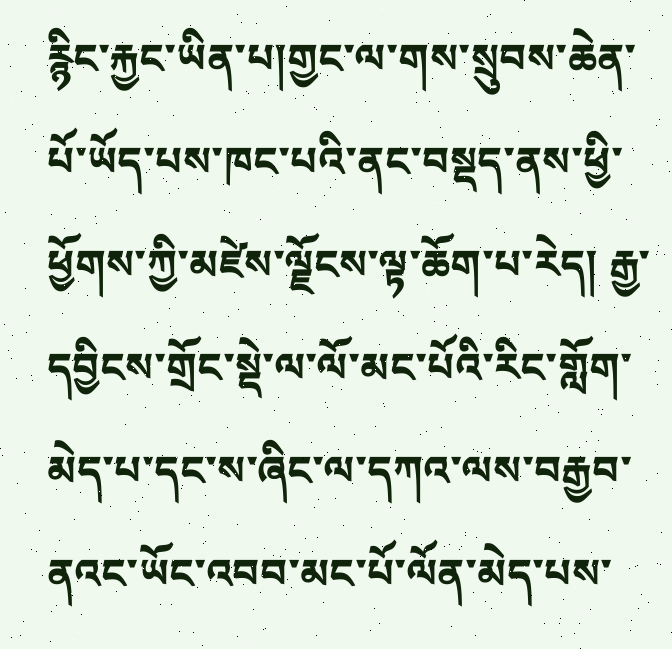རྙིང་རྐྱང་ཡིན་པ།གྱང་ལ་གས་སྲུབས་ཆེན་པོ་ཡོད་པས་ཁང་པའི་ནང་བསྡད་ནས་ཕྱི་ཕྱོགས་ཀྱི་མཛེས་ལྗོངས་ལྟ་ཆོག་པ་རེད། རྒྱ་དབྱིངས་གྲོང་སྡེ་ལ་ལོ་མང་པོའི་རིང་གློག་མེད་པ་དང་ས་ཞིང་ལ་དཀའ་ལས་བརྒྱབ་ནའང་ཡོང་འབབ་མང་པོ་ལོན་མེད་པས་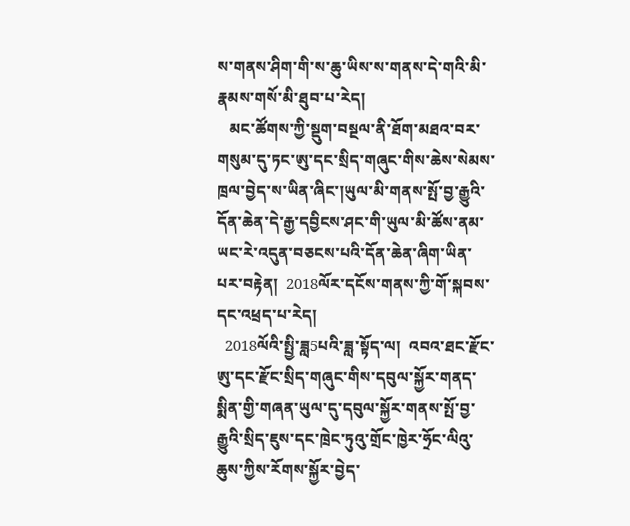ས་གནས་ཤིག་གི་ས་ཆུ་ཡིས་ས་གནས་དེ་གའི་མི་རྣམས་གསོ་མི་ཐུབ་པ་རེད།
   མང་ཚོགས་ཀྱི་སྡུག་བསྔལ་ནི་ཐོག་མཐའ་བར་གསུམ་དུ་ཏང་ཨུ་དང་སྲིད་གཞུང་གིས་ཆེས་སེམས་ཁྲལ་བྱེད་ས་ཡིན་ཞིང་།ཡུལ་མི་གནས་སྤོ་བྱ་རྒྱུའི་དོན་ཆེན་དེ་རྒྱ་དབྱིངས་ཤང་གི་ཡུལ་མི་ཚོས་ནམ་ཡང་རེ་འདུན་བཅངས་པའི་དོན་ཆེན་ཞིག་ཡིན་པར་བརྟེན།  2018ལོར་དངོས་གནས་ཀྱི་གོ་སྐབས་དང་འཕྲད་པ་རེད།
  2018ལོའི་སྤྱི་ཟླ5པའི་ཟླ་སྟོད་ལ།  འབའ་ཐང་རྫོང་ཨུ་དང་རྫོང་སྲིད་གཞུང་གིས་དབུལ་སྐྱོར་གནད་སྨིན་གྱི་གཞན་ཡུལ་དུ་དབུལ་སྐྱོར་གནས་སྤོ་བྱ་རྒྱུའི་སྲིད་ཇུས་དང་ཁྲེང་ཏུའུ་གྲོང་ཁྱེར་ཧྲོང་ལིའུ་ཆུས་ཀྱིས་རོགས་སྐྱོར་བྱེད་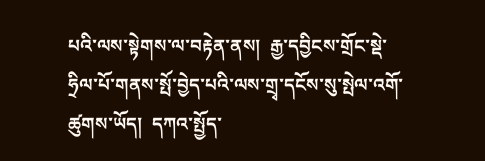པའི་ལས་སྟེགས་ལ་བརྟེན་ནས།  རྒྱ་དབྱིངས་གྲོང་སྡེ་ཧྲིལ་པོ་གནས་སྤོ་བྱེད་པའི་ལས་གྲྭ་དངོས་སུ་སྤེལ་འགོ་ཚུགས་ཡོད།  དཀའ་སྤྱོད་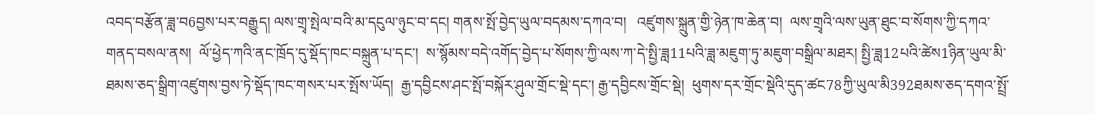འབད་བརྩོན་ཟླ་བ6བྱས་པར་བརྒྱུད། ལས་གྲྭ་སྤེལ་བའི་མ་དངུལ་ཉུང་བ་དང། གནས་སྤོ་བྱེད་ཡུལ་བདམས་དཀའ་བ།   འཛུགས་སྐྲུན་གྱི་ཉེན་ཁ་ཆེན་བ།  ལས་གྲྭའི་ལས་ཡུན་ཐུང་བ་སོགས་ཀྱི་དཀའ་གནད་བསལ་ནས།  ལོ་ཕྱེད་ཀའི་ནང་ཁྲོད་དུ་སྡོད་ཁང་བསྐྲུན་པ་དང་།  ས་སྙོམས་བདེ་འགོད་བྱེད་པ་སོགས་ཀྱི་ལས་ཀ་དེ་སྤྱི་ཟླ11པའི་ཟླ་མཇུག་ཏུ་མཇུག་བསྒྲིལ་མཐར། སྤྱི་ཟླ12པའི་ཚེས1ཉིན་ཡུལ་མི་ཐམས་ཅད་སྒྲིག་འཛུགས་བྱས་ཏེ་སྡོད་ཁང་གསར་པར་སྤོས་ཡོད།  རྒྱ་དབྱིངས་ཤང་སྤོ་བསྐོར་ཤུལ་གྲོང་སྡེ་དང་། རྒྱ་དབྱིངས་གྲོང་སྡེ།  ཕུགས་དར་གྲོང་སྡེའི་དུད་ཚང78ཀྱི་ཡུལ་མི392ཐམས་ཅད་དགའ་སྤྲོ་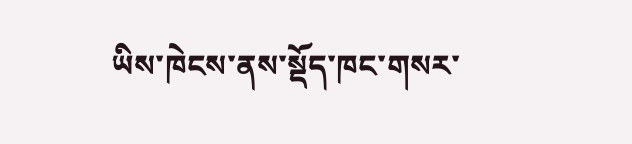ཡིས་ཁེངས་ནས་སྡོད་ཁང་གསར་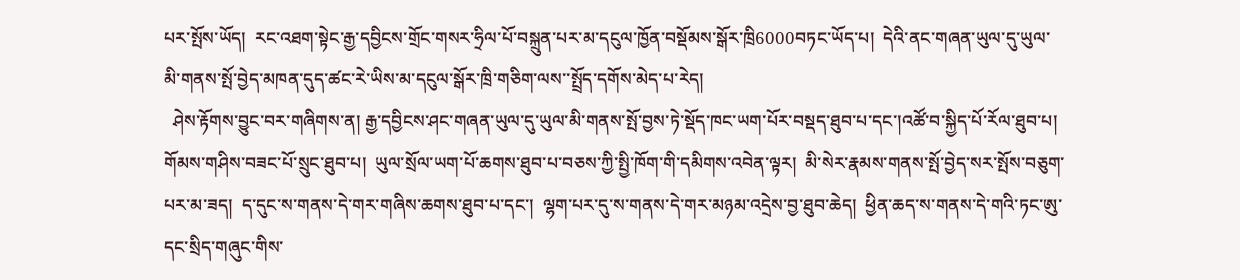པར་སྤོས་ཡོད།  རང་འཐག་སྟེང་རྒྱ་དབྱིངས་གྲོང་གསར་ཧྲིལ་པོ་བསྐྲུན་པར་མ་དངུལ་ཁྱོན་བསྡོམས་སྒོར་ཁྲི6000བཏང་ཡོད་པ།  དེའི་ནང་གཞན་ཡུལ་དུ་ཡུལ་མི་གནས་སྤོ་བྱེད་མཁན་དུད་ཚང་རེ་ཡིས་མ་དངུལ་སྒོར་ཁྲི་གཅིག་ལས་་སྤྲོད་དགོས་མེད་པ་རེད།
  ཤེས་རྟོགས་བྱུང་བར་གཞིགས་ན། རྒྱ་དབྱིངས་ཤང་གཞན་ཡུལ་དུ་ཡུལ་མི་གནས་སྤོ་བྱས་ཏེ་སྡོད་ཁང་ཡག་པོར་བསྡད་ཐུབ་པ་དང་།འཚོ་བ་སྐྱིད་པོ་རོལ་ཐུབ་པ།  གོམས་གཤིས་བཟང་པོ་སྲུང་ཐུབ་པ།  ཡུལ་སྲོལ་ཡག་པོ་ཆགས་ཐུབ་པ་བཅས་ཀྱི་སྤྱི་ཁོག་གི་དམིགས་འབེན་ལྟར།  མི་སེར་རྣམས་གནས་སྤོ་བྱེད་སར་སྤོས་བཅུག་པར་མ་ཟད།  ད་དུང་ས་གནས་དེ་གར་གཞིས་ཆགས་ཐུབ་པ་དང་།  ལྷག་པར་དུ་ས་གནས་དེ་གར་མཉམ་འདྲེས་བྱ་ཐུབ་ཆེད།  ཕྱིན་ཆད་ས་གནས་དེ་གའི་ཏང་ཨུ་དང་སྲིད་གཞུང་གིས་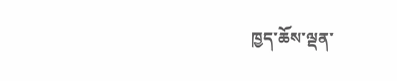ཁྱད་ཆོས་ལྡན་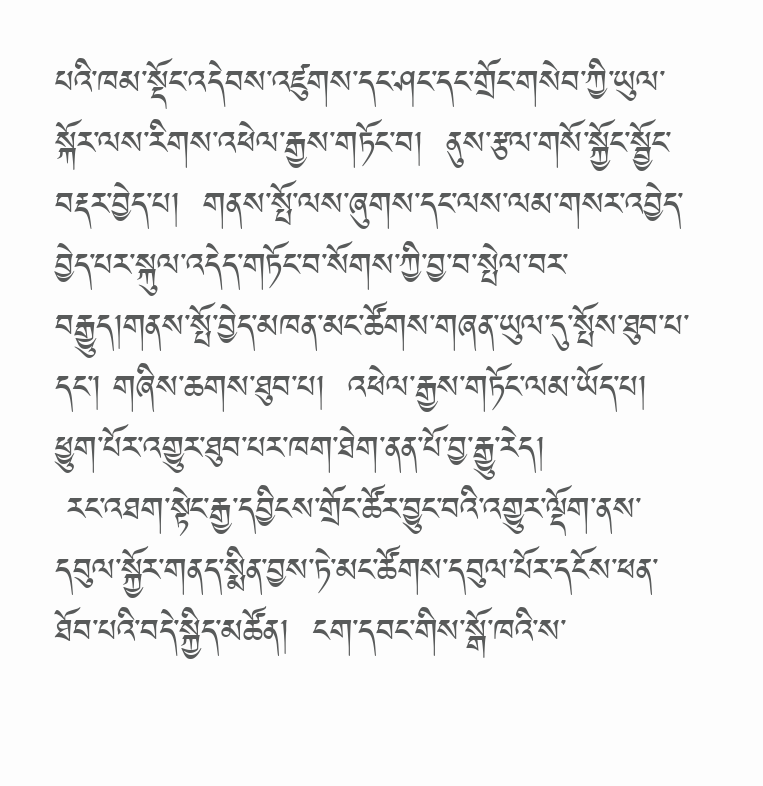པའི་ཁམ་སྡོང་འདེབས་འཛུགས་དང་ཤང་དང་གྲོང་གསེབ་ཀྱི་ཡུལ་སྐོར་ལས་རིགས་འཕེལ་རྒྱས་གཏོང་བ།  ནུས་རྩལ་གསོ་སྐྱོང་སྦྱོང་བརྡར་བྱེད་པ།  གནས་སྤོ་ལས་ཞུགས་དང་ལས་ལམ་གསར་འབྱེད་བྱེད་པར་སྐུལ་འདེད་གཏོང་བ་སོགས་ཀྱི་བྱ་བ་སྤེལ་བར་བརྒྱུད།གནས་སྤོ་བྱེད་མཁན་མང་ཚོགས་གཞན་ཡུལ་དུ་སྤོས་ཐུབ་པ་དང་། གཞིས་ཆགས་ཐུབ་པ།  འཕེལ་རྒྱས་གཏོང་ལམ་ཡོད་པ། ཕྱུག་པོར་འགྱུར་ཐུབ་པར་ཁག་ཐེག་ནན་པོ་བྱ་རྒྱུ་རེད།
 རང་འཐག་སྟེང་རྒྱ་དབྱིངས་གྲོང་ཚོར་བྱུང་བའི་འགྱུར་ལྡོག་ནས་དབུལ་སྐྱོར་གནད་སྨིན་བྱས་ཏེ་མང་ཚོགས་དབུལ་པོར་དངོས་ཕན་ཐོབ་པའི་བདེ་སྐྱིད་མཚོན།  ངག་དབང་གིས་སྒོ་ཁའི་ས་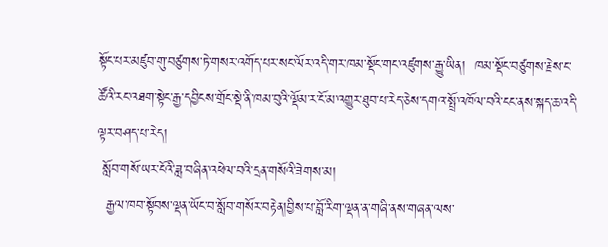སྟོང་པར་མཛུབ་གུ་བཙུགས་ཏེ་གསར་འགོད་པར་སང་ལོར་འདི་གར་ཁམ་སྡོང་གང་འཛུགས་རྒྱུ་ཡིན།  ཁམ་སྡོང་བཙུགས་རྗེས་ང་ཚོའི་རང་འཐག་སྟེང་རྒྱ་དབྱིངས་གྲོང་སྡེ་ནི་ཁམ་བུའི་ལྡོམ་ར་ངོ་མ་འགྱུར་ཐུབ་པ་རེད་ཅེས་དགའ་སྤྲོ་འཁོལ་བའི་ངང་ནས་སྐད་ཆ་འདི་ལྟར་བཤད་པ་རེད།
 སློབ་གསོ་ཡར་ངོའི་ཟླ་བཞིན་འཕེལ་བའི་དྲན་གསོའི་ཟེགས་མ།
  རྒྱལ་ཁབ་སྟོབས་ལྡན་ཡོང་བ་སློབ་གསོར་བརྟེན།བྱིས་པ་བློ་རིག་ལྡན་ན་གཞི་ནས་གཞན་ལས་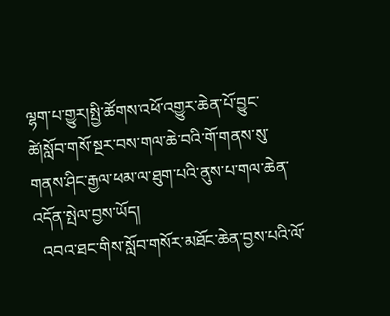ལྷག་པ་གྱུར།སྤྱི་ཚོགས་འཕོ་འགྱུར་ཆེན་པོ་བྱུང་ཚེ།སློབ་གསོ་སྔར་བས་གལ་ཆེ་བའི་གོ་གནས་སུ་གནས་ཤིང་རྒྱལ་ཕམ་ལ་ཐུག་པའི་ནུས་པ་གལ་ཆེན་འདོན་སྤེལ་བྱས་ཡོད།
  འབའ་ཐང་གིས་སློབ་གསོར་མཐོང་ཆེན་བྱས་པའི་ལོ་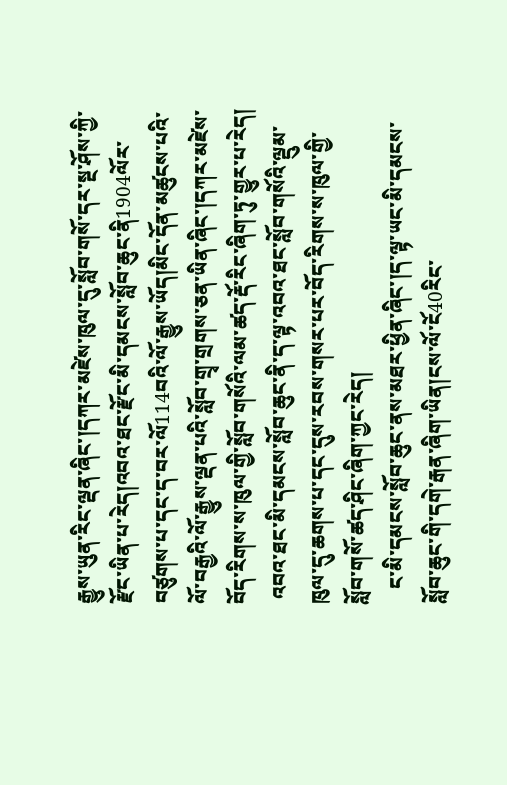རྒྱུས་ཡུན་རིང་ལྡན་ཞིང་།དཀར་མཛེས་ཁུལ་དུ་སློབ་གསོ་དར་སྔ་ཤོས་ཀྱི་རྫོང་ཡིན་པ་རེད།འབའ་ཐང་རྫོང་མི་དམངས་སློབ་ཆུང་ནི1904ལོར་བཙུགས་པ་དང་ད་བར་ལོ114བའི་ལོ་རྒྱུས་ཡོད།མིང་དོན་མཚུངས་པའི་ལོ་བརྒྱའི་ལོ་རྒྱུས་ལྡན་པའི་སློབ་གྲྭ་གྲགས་ཅན་ཡིན་ཞིང་།དཀར་མཛེས་བོད་རིགས་ས་ཁུལ་གྱི་སློབ་གསོའི་ལམ་ཚད་རྡོ་རིང་ཞིག་ཏུ་གྱུར་པ་རེད།
 འབའ་ཐང་མི་དམངས་སློབ་ཆུང་ནི་ད་ལྟ་འབའ་ཐང་སློབ་གསོའི་ལྡུམ་ཁུལ་དུ་ཆགས་པ་དང་དུས་རབས་གསར་པར་བོད་རིགས་ས་ཁུལ་གྱི་སློབ་གསོ་ཚད་ཤིང་ཞིག་ཀྱང་རེད།
   ང་མི་དམངས་སློབ་ཆུང་ནས་མཐར་ཕྱིན་ཞིང་།ད་ལྟ་ཡང་མི་དམངས་སློབ་ཆུང་གི་དགེ་རྒན་ཞིག་ཡིན།ངས་ལོ་ངོ40རིང་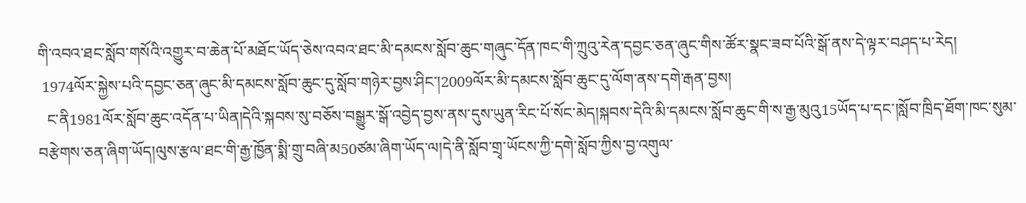གི་འབའ་ཐང་སློབ་གསོའི་འགྱུར་བ་ཆེན་པོ་མཐོང་ཡོད་ཅེས་འབའ་ཐང་མི་དམངས་སློབ་ཆུང་གཞུང་དོན་ཁང་གི་ཀྲུའུ་རེན་དབྱང་ཅན་ཞུང་གིས་ཚོར་སྣང་ཟབ་པོའི་སྒོ་ནས་དེ་ལྟར་བཤད་པ་རེད།
 1974ལོར་སྐྱེས་པའི་དབྱང་ཅན་ཞུང་མི་དམངས་སློབ་ཆུང་དུ་སློབ་གཉེར་བྱས་ཤིང་།2009ལོར་མི་དམངས་སློབ་ཆུང་དུ་ལོག་ནས་དགེ་རྒན་བྱས།
  ང་ནི1981ལོར་སློབ་ཆུང་འདོན་པ་ཡིན།དེའི་སྐབས་སུ་བཅོས་བསྒྱུར་སྒོ་འབྱེད་བྱས་ནས་དུས་ཡུན་རིང་པོ་སོང་མེད།སྐབས་དེའི་མི་དམངས་སློབ་ཆུང་གི་ས་རྒྱ་མུའུ15ཡོད་པ་དང་།སློབ་ཁྲིད་ཐོག་ཁང་སུམ་བརྩེགས་ཅན་ཞིག་ཡོད།ལུས་རྩལ་ཐང་གི་རྒྱ་ཁྱོན་སྨི་གྲུ་བཞི་མ50ཙམ་ཞིག་ཡོད་ལ།དེ་ནི་སློབ་གྲྭ་ཡོངས་ཀྱི་དགེ་སློབ་ཀྱིས་བྱ་འགུལ་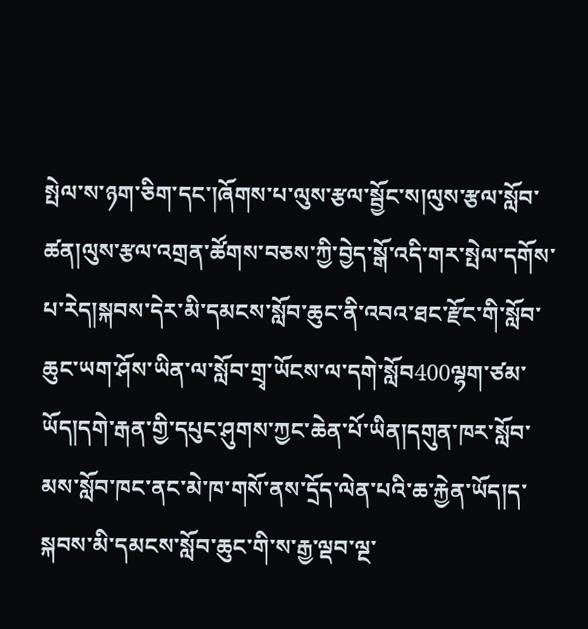སྤེལ་ས་ཉག་ཅིག་དང་།ཞོགས་པ་ལུས་རྩལ་སྦྱོང་ས།ལུས་རྩལ་སློབ་ཚན།ལུས་རྩལ་འགྲན་ཚོགས་བཅས་ཀྱི་བྱེད་སྒོ་འདི་གར་སྤེལ་དགོས་པ་རེད།སྐབས་དེར་མི་དམངས་སློབ་ཆུང་ནི་འབའ་ཐང་རྫོང་གི་སློབ་ཆུང་ཡག་ཤོས་ཡིན་ལ་སློབ་གྲྭ་ཡོངས་ལ་དགེ་སློབ400ལྷག་ཙམ་ཡོད།དགེ་རྒན་གྱི་དཔུང་ཤུགས་ཀྱང་ཆེན་པོ་ཡིན།དགུན་ཁར་སློབ་མས་སློབ་ཁང་ནང་མེ་ཁ་གསོ་ནས་དྲོད་ལེན་པའི་ཆ་རྐྱེན་ཡོད།ད་སྐབས་མི་དམངས་སློབ་ཆུང་གི་ས་རྒྱ་ལྡབ་ལྔ་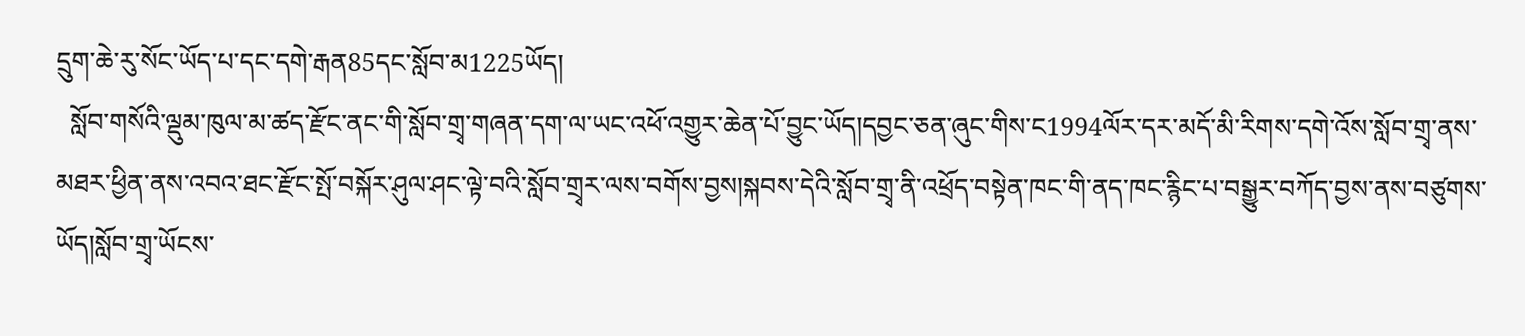དྲུག་ཆེ་རུ་སོང་ཡོད་པ་དང་དགེ་རྒན85དང་སློབ་མ1225ཡོད།
  སློབ་གསོའི་ལྡུམ་ཁུལ་མ་ཚད་རྫོང་ནང་གི་སློབ་གྲྭ་གཞན་དག་ལ་ཡང་འཕོ་འགྱུར་ཆེན་པོ་བྱུང་ཡོད།དབྱང་ཅན་ཞུང་གིས་ང1994ལོར་དར་མདོ་མི་རིགས་དགེ་འོས་སློབ་གྲྭ་ནས་མཐར་ཕྱིན་ནས་འབའ་ཐང་རྫོང་སྤོ་བསྐོར་ཤུལ་ཤང་ལྟེ་བའི་སློབ་གྲྭར་ལས་བགོས་བྱས།སྐབས་དེའི་སློབ་གྲྭ་ནི་འཕྲོད་བསྟེན་ཁང་གི་ནད་ཁང་རྙིང་པ་བསྒྱུར་བཀོད་བྱས་ནས་བཙུགས་ཡོད།སློབ་གྲྭ་ཡོངས་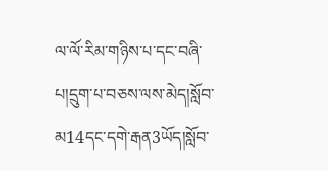ལ་ལོ་རིམ་གཉིས་པ་དང་བཞི་པ།དྲུག་པ་བཅས་ལས་མེད།སློབ་མ14དང་དགེ་རྒན3ཡོད།སློབ་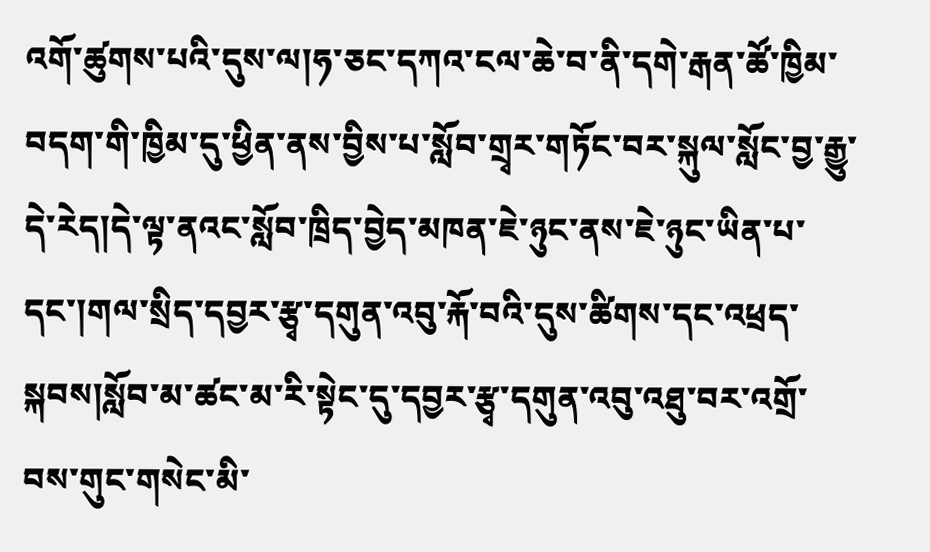འགོ་ཚུགས་པའི་དུས་ལ།ཧ་ཅང་དཀའ་ངལ་ཆེ་བ་ནི་དགེ་རྒན་ཚོ་ཁྱིམ་བདག་གི་ཁྱིམ་དུ་ཕྱིན་ནས་བྱིས་པ་སློབ་གྲྭར་གཏོང་བར་སྐུལ་སློང་བྱ་རྒྱུ་དེ་རེད།དེ་ལྟ་ནའང་སློབ་ཁྲིད་བྱེད་མཁན་ཇེ་ཉུང་ནས་ཇེ་ཉུང་ཡིན་པ་དང་།གལ་སྲིད་དབྱར་རྩྭ་དགུན་འབུ་རྐོ་བའི་དུས་ཚིགས་དང་འཕྲད་སྐབས།སློབ་མ་ཚང་མ་རི་སྟེང་དུ་དབྱར་རྩྭ་དགུན་འབུ་འཐུ་བར་འགྲོ་བས་གུང་གསེང་མི་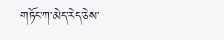གཏོང་ཀ་མེད་རེད་ཅེས་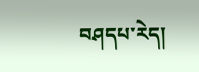བཤདཔ་རེད།